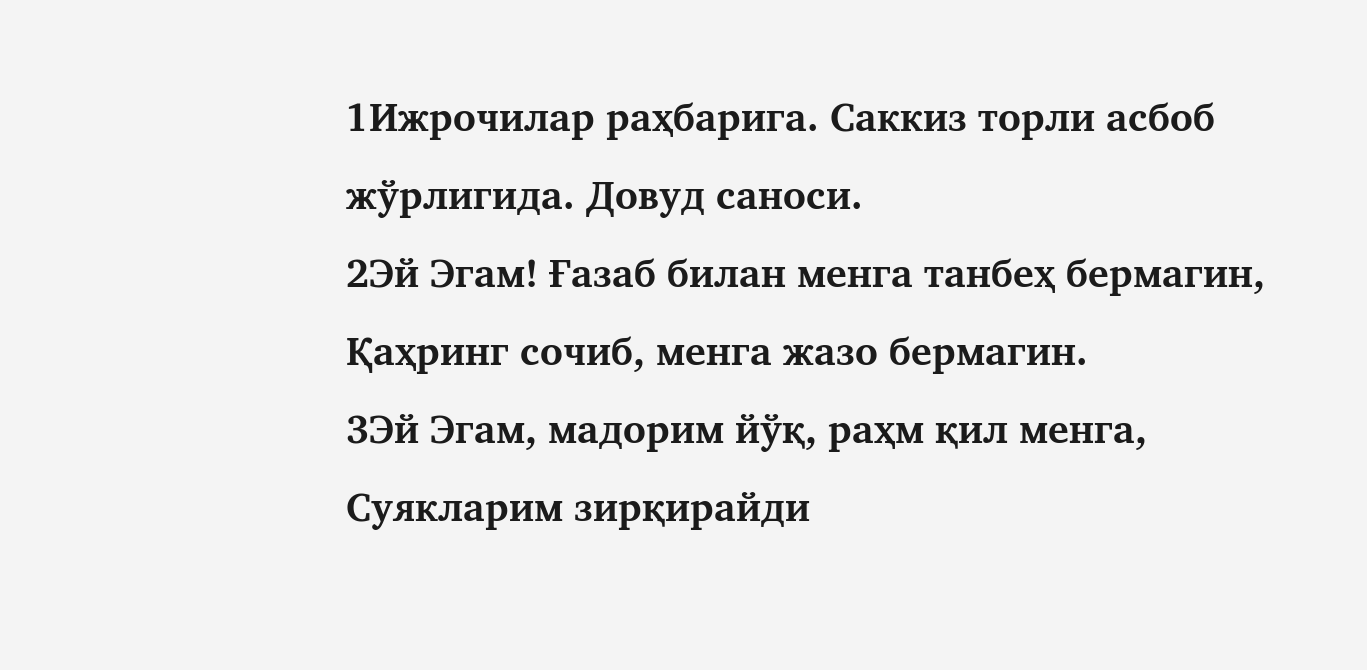1Ижрочилар раҳбарига. Саккиз торли асбоб жўрлигида. Довуд саноси.
2Эй Эгам! Ғазаб билан менга танбеҳ бермагин, Қаҳринг сочиб, менга жазо бермагин.
3Эй Эгам, мадорим йўқ, раҳм қил менга, Суякларим зирқирайди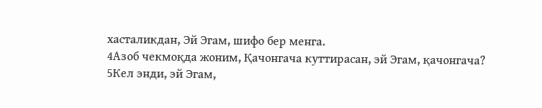хасталикдан, Эй Эгам, шифо бер менга.
4Азоб чекмоқда жоним, Қачонгача куттирасан, эй Эгам, қачонгача?
5Кел энди, эй Эгам,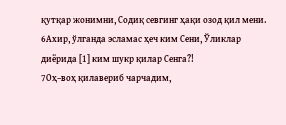қутқар жонимни, Содиқ севгинг ҳақи озод қил мени.
6Ахир, ўлганда эсламас ҳеч ким Сени, Ўликлар диёрида [1] ким шукр қилар Сенга?!
7Оҳ–воҳ қилавериб чарчадим,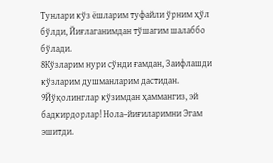Тунлари кўз ёшларим туфайли ўрним ҳўл бўлди, Йиғлаганимдан тўшагим шалаббо бўлади.
8Кўзларим нури сўнди ғамдан, Заифлашди кўзларим душманларим дастидан.
9Йўқолинглар кўзимдан ҳаммангиз, эй бадкирдорлар! Нола–йиғиларимни Эгам эшитди.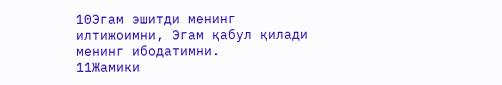10Эгам эшитди менинг илтижоимни, Эгам қабул қилади менинг ибодатимни.
11Жамики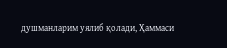душманларим уялиб қолади, Ҳаммаси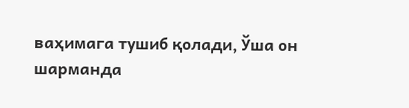ваҳимага тушиб қолади, Ўша он шарманда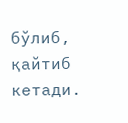бўлиб, қайтиб кетади.